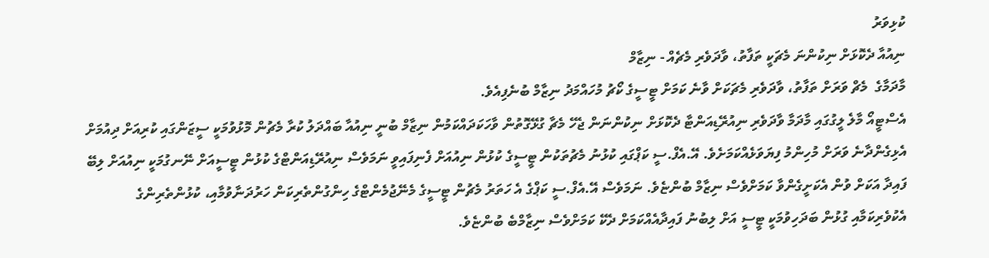ކުޅިވަރު
ނިއުއާ ދެކޮޅަށް ނިކުންނަ މެޗަކީ ތަފާތު، ވާދަވެރި މެޗެއް - ނިޒާމް
މާދަމާގެ  މެޗް ވަރަށް ތަފާތު، ވާދަވެރި މެޗަކަށް ވާނެ ކަމަށް ޓީސީގެ ކޯޗު މުހައްމަދު ނިޒާމް ބުނެފިއެވެ.
އެސްޓީއޯ މާލެ ލީގުގައި މާދަމާ ވާދަވެރި ނިއުރޭޑިއަންޓާ ދެކޮޅަށް ނިކުންނަން ޖެހޭ މެޗާ ގުޅޭގޮތުން ވާހަކަދައްކަމުން ނިޒާމް ބުނީ ނިއުއާ ބައްދަލު ކުރާ މެޗުން މޮޅުވުމަކީ ސީޒަންގައި ކުރިއަށް ދިއުމަށް އެޅިގެންދާނެ ވަރަށް މުހިންމު ފިޔަވަޅެއްކަމަށެވެ. އޭ.އެފް.ސީ ކަޕްގައި ކުޅުނު މެޗުތަކުން ޓީސީގެ ކުޅުން ނިއުއަށް ފެނިފައިވީ ނަމަވެސް ނިއުރޭޑިއަންޓްގެ ކުޅުން ޓީސީއަށް ނޭނގުމަކީ ނިއުއަށް ލިބޭ ފައިދާ އަކަށް ވުން އެކަށީގެންވާ ކަމަށްވެސް ނިޒާމް ބުންޏެވެ. ނަމަވެސް އޭ.އެފް.ސީ ކަޕްގެ އެ ހަތަރު މެޗުން ޓީސީގެ މެނޭޖުމެންޓްގެ ހިންގުންތެރިކަން ހަރުދަނާވުމާއި، ކުޅުންތެރިންގެ އެކުވެރިކަމާއި ގުޅުން ބަދަހިވުމަކީ ޓީސީ އަށް ލިބުނު ފައިދާއެއްކަމަށް ދެކޭ ކަމަށްވެސް ނިޒާމްބެ ބުންޏެވެ.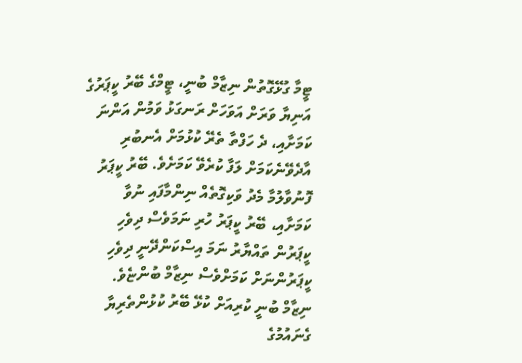ޓީމާ ގުޅޭގޮތުން ނިޒާމް ބުނީ، ޓީމްގެ ބޭރު ކީޕަރުގެ އަނިޔާ ވަރަށް އަވަހަށް ރަނގަޅު ވަމުން އަންނަ ކަމަށާއި، ދެ ހަފްތާ ތެރޭ ކުޅުމަށް އެނބުރި އާދެވޭނެކަމަށް ލަފާ ކުރެވޭ ކަމަށެވެ. ބޭރު ކީޕަރު ފޮނުވާލުމާ މެދު ވަކިގޮތެއް ނިންމާފައި ނުވާ ކަމަށާއި، ބޭރު ކީޕަރު ހުރި ނަމަވެސް ދިވެހި ކީޕަރުން ތައްޔާރު ނަމަ އިސްކަންދޭނީ ދިވެހި ކީޕަރުންނަށް ކަމަށްވެސް ނިޒާމް ބުންޏެވެ. ނިޒާމް ބުނީ ކުރިއަށް ކުޅޭ ބޭރު ކުޅުންތެރިޔާ ގެނައުމުގެ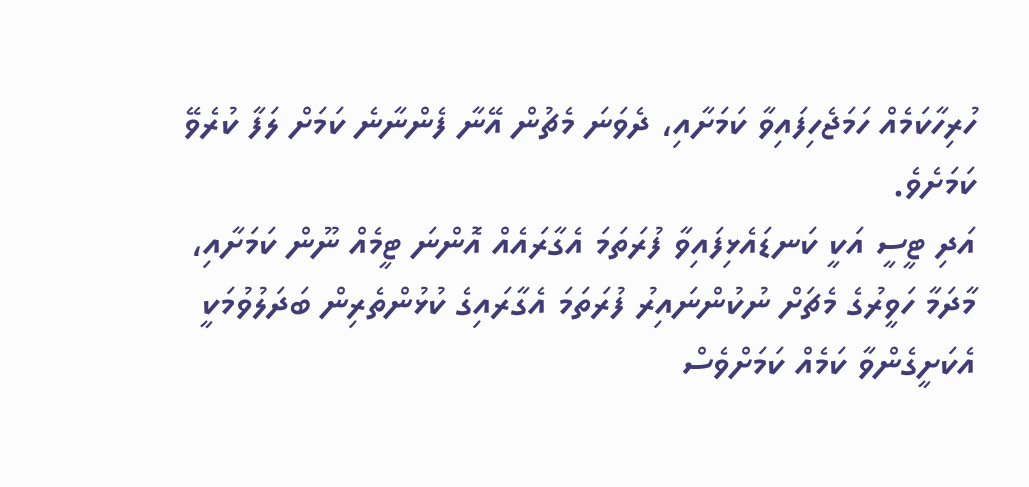ހުރިހާކަމެއް ހަމަޖެހިފައިވާ ކަމަށާއި، ދެވަނަ މެޗުން އޭނާ ފެންނާނެ ކަމަށް ލަފާ ކުރެވޭ ކަމަށެވެ.
އަދި ޓީސީ އަކީ ކަނޑައެޅިފައިވާ ފުރަތަމަ އެގާރައެއް އޮންނަ ޓީމެއް ނޫން ކަމަށާއި، މާދަމާ ހަވީރުގެ މެޗަށް ނުކުންނައިރު ފުރަތަމަ އެގާރައިގެ ކުޅުންތެރިން ބަދަލުވުމަކީ އެކަށީގެންވާ ކަމެއް ކަމަށްވެސް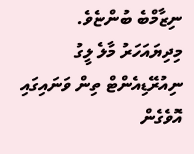ނިޒާމްބެ ބުންޏެވެ. މިދިޔައަހަރު މާލެ ލީގު ނިއުރޭޑިއެންޓް ތިން ވަނައިގައި އޮވެގެން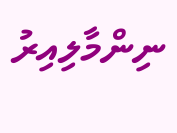ނިންމާލިއިރު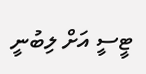ޓީސީ އަށް ލިބުނީ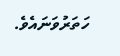ހަތަރުވަނައެވެ.